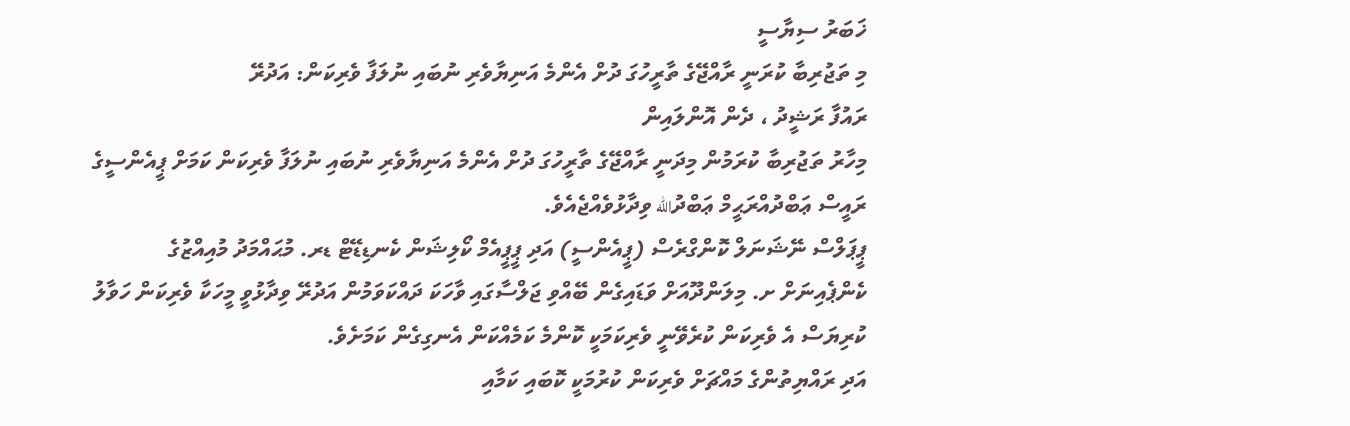ޚަބަރު ސިޔާސީ
މި ތަޖުރިބާ ކުރަނީ ރާއްޖޭގެ ތާރީހުގަ ދުށް އެންމެ އަނިޔާވެރި ނުބައި ނުލަފާ ވެރިކަން: އަދުރޭ
ރައުފާ ރަޝީދު ، ދެން އޮންލައިން
މިހާރު ތަޖުރިބާ ކުރަމުން މިދަނީ ރާއްޖޭގެ ތާރީހުގަ ދުށް އެންމެ އަނިޔާވެރި ނުބައި ނުލަފާ ވެރިކަން ކަމަށް ޕީއެންސީގެ ރައީސް ޢަބްދުއްރަޙީމް ޢަބްދުالله ވިދާޅުވެއްޖެއެވެ.
ޕީޕަލްސް ނޭޝަނަލް ކޮންގްރެސް (ޕީއެންސީ) އަދި ޕީޕީއެމް ކޯލިޝަން ކެނޑިޑޭޓް ޑރ. މުޙައްމަދު މުއިއްޒުގެ ކެންޕެއިނަށް ށ. މިލަންދޫއަށް ވަޑައިގެން ބޭއްވި ޖަލްސާގައި ވާހަކަ ދައްކަވަމުން އަދުރޭ ވިދާޅުވީ މީހަކާ ވެރިކަން ހަވާލު ކުރިޔަސް އެ ވެރިކަން ކުރެވޭނީ ވެރިކަމަކީ ކޮންމެ ކަމެއްކަން އެނގިގެން ކަމަށެވެ.
އަދި ރައްޔިތުންގެ މައްޗަށް ވެރިކަން ކުރުމަކީ ކޮބައި ކަމާއި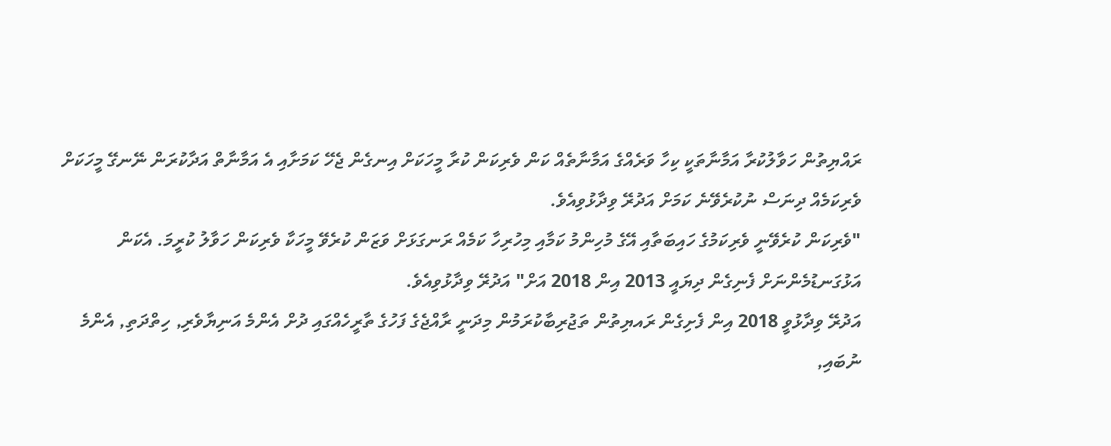ރައްޔިތުން ހަވާލުކުރާ އަމާނާތަކީ ކިހާ ވަރެއްގެ އަމާނާތެއް ކަން ވެރިކަން ކުރާ މީހަކަށް އިނގެން ޖެހޭ ކަމަށާއި އެ އަމާނާތް އަދާކުރަން ނޭނގޭ މީހަކަށް ވެރިކަމެއް ދިނަސް ނުކުރެވޭނެ ކަމަށް އަދުރޭ ވިދާޅުވިއެވެ.
"ވެރިކަން ކުރެވޭނީ ވެރިކަމުގެ ހައިބަތާއި އޭގެ މުހިންމު ކަމާއި މިހުރިހާ ކަމެއް ރަނގަޅަށް ވަޒަން ކުރެވޭ މީހަކާ ވެރިކަން ހަވާލު ކުރީމަ. އެކަން އަޅުގަނޑުމެންނަށް ފެނިގެން ދިޔައީ 2013 އިން 2018 އަށް" އަދުރޭ ވިދާޅުވިއެވެ.
އަދުރޭ ވިދާޅުވީ 2018 އިން ފެށިގެން ރައޔިތުން ތަޖުރިބާކުރަމުން މިދަނީ ރާއްޖެގެ ފަހުގެ ތާރީހެއްގައި ދުށް އެންމެ އަނިޔާވެރި, ހިތްދަތި, އެންމެ ނުބައި,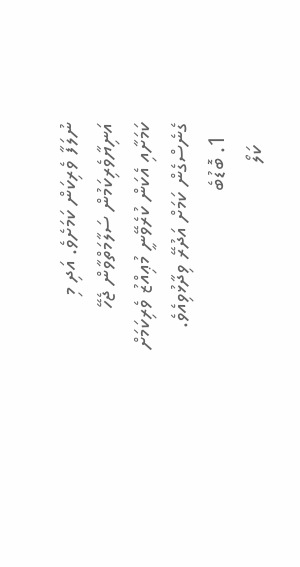ނުލަފާ ވެރިކަން ކަމަށެވެ. އަދި މި އަނިޔާވެރިކަމުން ސަލާމަތްވާން ޖެހޭ ކަމަށާއި އެކަން ކުރެވޭނީ މުޢިއްޒު ވެރިކަމަށް ގެނެސްގެން ކަމަށް އަދުރޭ ވިދާޅުވިއެވެ.
  1. ބޮޑުބެ
    ކަލޯ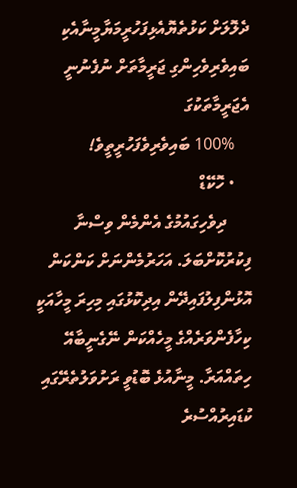ދެލޮލަށް ކަޅުތެޔޮއެޅިފަހުރީމަޔާމީނާއެކި ބައިވެރިވެހިންގި ޖަރީމާތަށް ނުފެނުނީ އެޖަރީމާތަކުގަ
    100% ބައިވެރިވެފަހުރީތީވެ!
    • ހޮކޭޑް
      ދިވެހިގައުމުގެ އެންމެން ވިސްނާ ފިކުރުކޮށްބަލަ. އަހަރުމެންނަށް ކަންކަން އޮޅުންފިލުފައިދޭން އިދިކޮޅުގައި މިހިރަ މީހާއަކީ ކިހާފެންވަރެއްގެ މީހެއްކަން ނޭގެނީބާއޭ ހިތައްއަރާ. މީނާއުޅެ ބޮޑުވީ ރަށުވަލުތެރޭގައި ކުޑައިރުއްސުރެ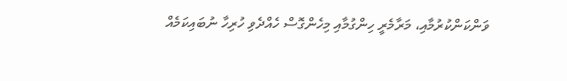ވަންކަންކުރުމާއި، މަރާމެރީ ހިންގުމާއި މިހެންގޮސް ހެއްދެވި ހުރިހާ ނުބައިކަމެއް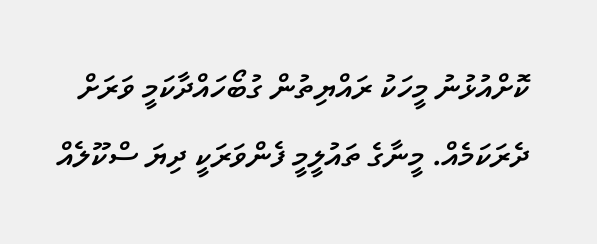ކޮށްއުޅުނު މީހަކު ރައްޔިތުން ގުބޯހައްދާކަމީ ވަރަށް ދެރަކަމެއް. މީނާގެ ތައުލީމީ ފެންވަރަކީ ދިޔަ ސްކޫލެއް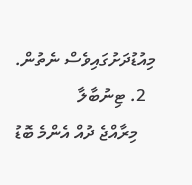މިއުޑުދަށުގައިވެސް ނެތުން.
  2. ޓިނުބާލާ
    މިރާއްޖެ ދުއް އެންމެ ބޮޑު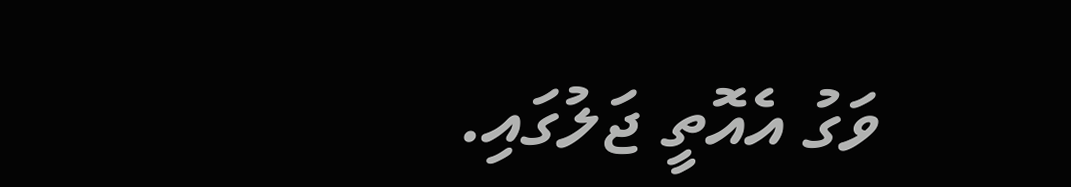ވަގު އެއޮތީ ޖަލުގައި.